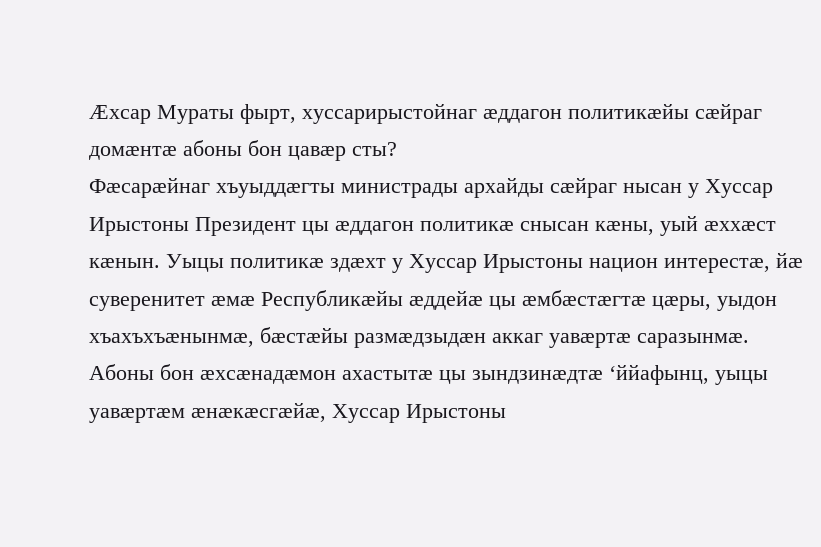Æхсар Мураты фырт, хуссарирыстойнаг æддагон политикæйы сæйраг домæнтæ абоны бон цавæр сты?
Фæсарæйнаг хъуыддæгты министрады архайды сæйраг нысан у Хуссар Ирыстоны Президент цы æддагон политикæ снысан кæны, уый æххæст кæнын. Уыцы политикæ здæхт у Хуссар Ирыстоны национ интерестæ, йæ суверенитет æмæ Республикæйы æддейæ цы æмбæстæгтæ цæры, уыдон хъахъхъæнынмæ, бæстæйы размæдзыдæн аккаг уавæртæ саразынмæ.
Абоны бон æхсæнадæмон ахастытæ цы зындзинæдтæ ‘ййафынц, уыцы уавæртæм æнæкæсгæйæ, Хуссар Ирыстоны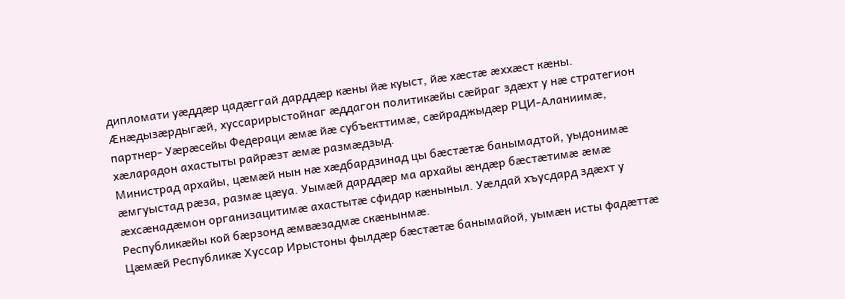дипломати уæддæр цадæггай дарддæр кæны йæ куыст, йæ хæстæ æххæст кæны.
Æнæдызæрдыгæй, хуссарирыстойнаг æддагон политикæйы сæйраг здæхт у нæ стратегион партнер- Уæрæсейы Федераци æмæ йæ субъекттимæ, сæйраджыдæр РЦИ-Аланиимæ, хæларадон ахастыты райрæзт æмæ размæдзыд.
Министрад архайы, цæмæй нын нæ хæдбардзинад цы бæстæтæ банымадтой, уыдонимæ æмгуыстад рæза, размæ цæуа. Уымæй дарддæр ма архайы æндæр бæстæтимæ æмæ æхсæнадæмон организацитимæ ахастытæ сфидар кæныныл. Уæлдай хъусдард здæхт у Республикæйы кой бæрзонд æмвæзадмæ скæнынмæ.
Цæмæй Республикæ Хуссар Ирыстоны фылдæр бæстæтæ банымайой, уымæн исты фадæттæ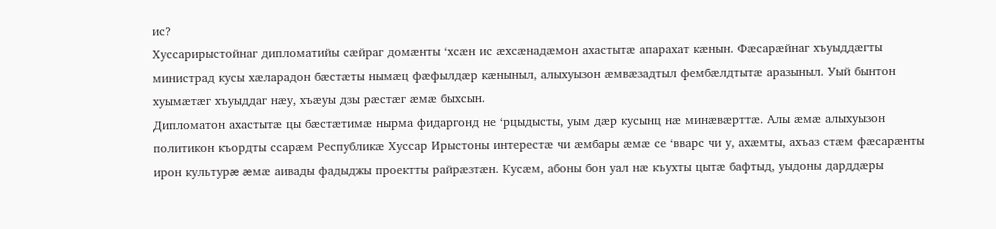ис?
Хуссарирыстойнаг дипломатийы сæйраг домæнты ‘хсæн ис æхсæнадæмон ахастытæ апарахат кæнын. Фæсарæйнаг хъуыддæгты министрад кусы хæларадон бæстæты нымæц фæфылдæр кæныныл, алыхуызон æмвæзадтыл фембæлдтытæ аразыныл. Уый бынтон хуымæтæг хъуыддаг нæу, хъæуы дзы рæстæг æмæ быхсын.
Дипломатон ахастытæ цы бæстæтимæ нырма фидаргонд не ‘рцыдысты, уым дæр кусынц нæ минæвæрттæ. Алы æмæ алыхуызон политикон къордты ссарæм Республикæ Хуссар Ирыстоны интерестæ чи æмбары æмæ се ‘вварс чи у, ахæмты, ахъаз стæм фæсарæнты ирон культурæ æмæ аивады фадыджы проектты райрæзтæн. Кусæм, абоны бон уал нæ къухты цытæ бафтыд, уыдоны дарддæры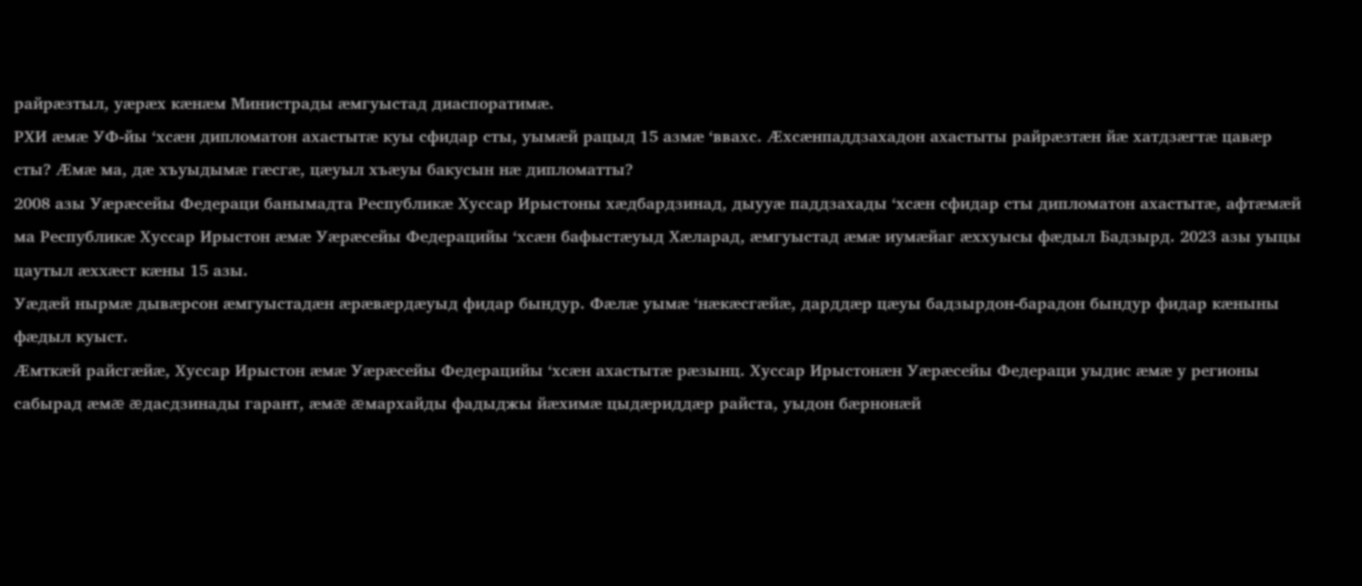райрæзтыл, уæрæх кæнæм Министрады æмгуыстад диаспоратимæ.
РХИ æмæ УФ-йы ‘хсæн дипломатон ахастытæ куы сфидар сты, уымæй рацыд 15 азмæ ‘ввахс. Æхсæнпаддзахадон ахастыты райрæзтæн йæ хатдзæгтæ цавæр сты? Æмæ ма, дæ хъуыдымæ гæсгæ, цæуыл хъæуы бакусын нæ дипломатты?
2008 азы Уæрæсейы Федераци банымадта Республикæ Хуссар Ирыстоны хæдбардзинад, дыууæ паддзахады ‘хсæн сфидар сты дипломатон ахастытæ, афтæмæй ма Республикæ Хуссар Ирыстон æмæ Уæрæсейы Федерацийы ‘хсæн бафыстæуыд Хæларад, æмгуыстад æмæ иумæйаг æххуысы фæдыл Бадзырд. 2023 азы уыцы цаутыл æххæст кæны 15 азы.
Уæдæй нырмæ дывæрсон æмгуыстадæн æрæвæрдæуыд фидар бындур. Фæлæ уымæ ‘нæкæсгæйæ, дарддæр цæуы бадзырдон-барадон бындур фидар кæныны фæдыл куыст.
Æмткæй райсгæйæ, Хуссар Ирыстон æмæ Уæрæсейы Федерацийы ‘хсæн ахастытæ рæзынц. Хуссар Ирыстонæн Уæрæсейы Федераци уыдис æмæ у регионы сабырад æмæ æдасдзинады гарант, æмæ æмархайды фадыджы йæхимæ цыдæриддæр райста, уыдон бæрнонæй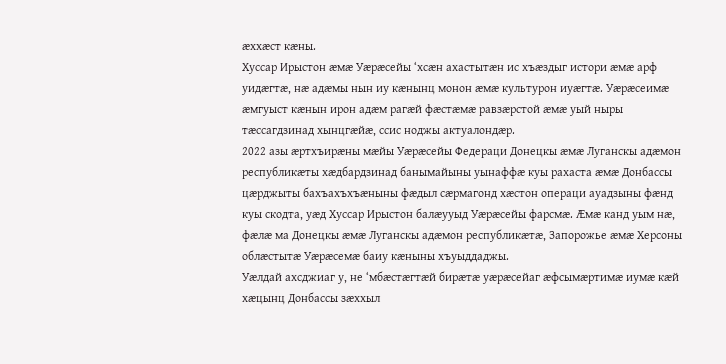æххæст кæны.
Хуссар Ирыстон æмæ Уæрæсейы ‘хсæн ахастытæн ис хъæздыг истори æмæ арф уидæгтæ, нæ адæмы нын иу кæнынц монон æмæ культурон иуæгтæ. Уæрæсеимæ æмгуыст кæнын ирон адæм рагæй фæстæмæ равзæрстой æмæ уый ныры тæссагдзинад хынцгæйæ, ссис ноджы актуалондæр.
2022 азы æртхъирæны мæйы Уæрæсейы Федераци Донецкы æмæ Луганскы адæмон республикæты хæдбардзинад банымайыны уынаффæ куы рахаста æмæ Донбассы цæрджыты бахъахъхъæныны фæдыл сæрмагонд хæстон операци ауадзыны фæнд куы скодта, уæд Хуссар Ирыстон балæууыд Уæрæсейы фарсмæ. Æмæ канд уым нæ, фæлæ ма Донецкы æмæ Луганскы адæмон республикæтæ, Запорожье æмæ Херсоны облæстытæ Уæрæсемæ баиу кæныны хъуыддаджы.
Уæлдай ахсджиаг у, не ‘мбæстæгтæй бирæтæ уæрæсейаг æфсымæртимæ иумæ кæй хæцынц Донбассы зæххыл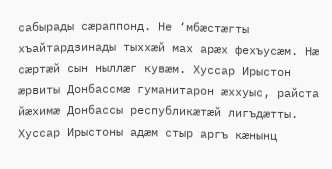сабырады сæраппонд. Не ‘мбæстæгты хъайтардзинады тыххæй мах арæх фехъусæм. Нæ сæртæй сын ныллæг кувæм. Хуссар Ирыстон æрвиты Донбассмæ гуманитарон æххуыс, райста йæхимæ Донбассы республикæтæй лигъдæтты.
Хуссар Ирыстоны адæм стыр аргъ кæнынц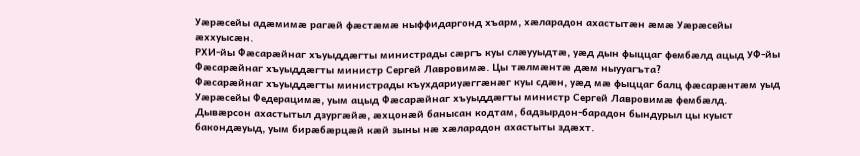Уæрæсейы адæмимæ рагæй фæстæмæ ныффидаргонд хъарм, хæларадон ахастытæн æмæ Уæрæсейы æххуысæн.
РХИ-йы Фæсарæйнаг хъуыддæгты министрады сæргъ куы слæууыдтæ, уæд дын фыццаг фембæлд ацыд УФ-йы Фæсарæйнаг хъуыддæгты министр Сергей Лавровимæ. Цы тæлмæнтæ дæм ныууагъта?
Фæсарæйнаг хъуыддæгты министрады къухдариуæггæнæг куы сдæн, уæд мæ фыццаг балц фæсарæнтæм уыд Уæрæсейы Федерацимæ, уым ацыд Фæсарæйнаг хъуыддæгты министр Сергей Лавровимæ фембæлд. Дывæрсон ахастытыл дзургæйæ, æхцонæй банысан кодтам, бадзырдон-барадон бындурыл цы куыст бакондæуыд, уым бирæбæрцæй кæй зыны нæ хæларадон ахастыты здæхт.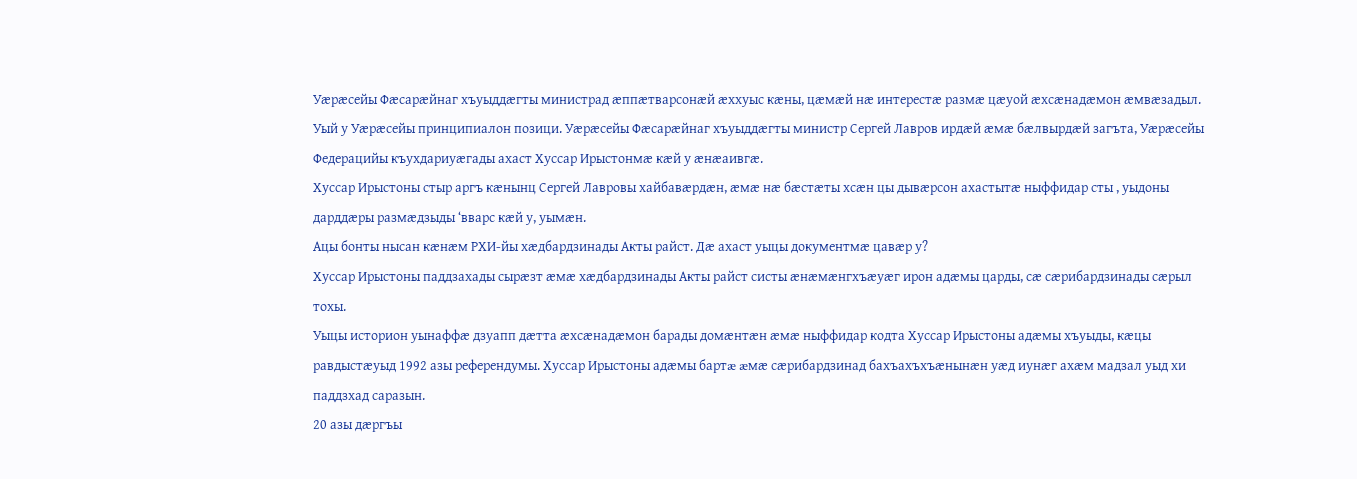Уæрæсейы Фæсарæйнаг хъуыддæгты министрад æппæтварсонæй æххуыс кæны, цæмæй нæ интерестæ размæ цæуой æхсæнадæмон æмвæзадыл. Уый у Уæрæсейы принципиалон позици. Уæрæсейы Фæсарæйнаг хъуыддæгты министр Сергей Лавров ирдæй æмæ бæлвырдæй загъта, Уæрæсейы Федерацийы къухдариуæгады ахаст Хуссар Ирыстонмæ кæй у æнæаивгæ.
Хуссар Ирыстоны стыр аргъ кæнынц Сергей Лавровы хайбавæрдæн, æмæ нæ бæстæты хсæн цы дывæрсон ахастытæ ныффидар сты , уыдоны дарддæры размæдзыды ‘вварс кæй у, уымæн.
Ацы бонты нысан кæнæм РХИ-йы хæдбардзинады Акты райст. Дæ ахаст уыцы документмæ цавæр у?
Хуссар Ирыстоны паддзахады сырæзт æмæ хæдбардзинады Акты райст систы æнæмæнгхъæуæг ирон адæмы царды, сæ сæрибардзинады сæрыл тохы.
Уыцы историон уынаффæ дзуапп дæтта æхсæнадæмон барады домæнтæн æмæ ныффидар кодта Хуссар Ирыстоны адæмы хъуыды, кæцы равдыстæуыд 1992 азы референдумы. Хуссар Ирыстоны адæмы бартæ æмæ сæрибардзинад бахъахъхъæнынæн уæд иунæг ахæм мадзал уыд хи паддзхад саразын.
20 азы дæргъы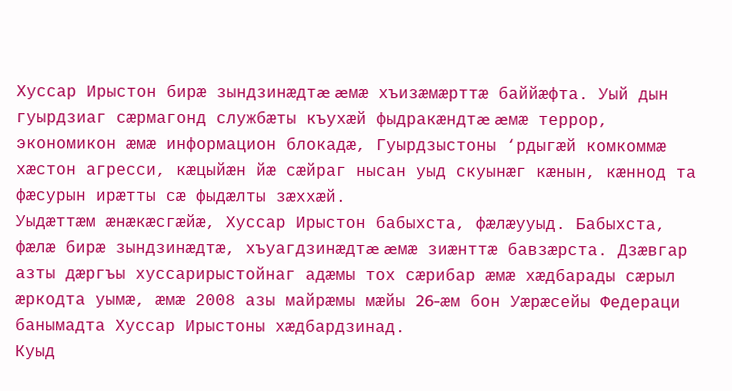Хуссар Ирыстон бирæ зындзинæдтæ æмæ хъизæмæрттæ баййæфта. Уый дын гуырдзиаг сæрмагонд службæты къухæй фыдракæндтæ æмæ террор, экономикон æмæ информацион блокадæ, Гуырдзыстоны ‘рдыгæй комкоммæ хæстон агресси, кæцыйæн йæ сæйраг нысан уыд скуынæг кæнын, кæннод та фæсурын ирæтты сæ фыдæлты зæххæй.
Уыдæттæм æнæкæсгæйæ, Хуссар Ирыстон бабыхста, фæлæууыд. Бабыхста, фæлæ бирæ зындзинæдтæ, хъуагдзинæдтæ æмæ зиæнттæ бавзæрста. Дзæвгар азты дæргъы хуссарирыстойнаг адæмы тох сæрибар æмæ хæдбарады сæрыл æркодта уымæ, æмæ 2008 азы майрæмы мæйы 26-æм бон Уæрæсейы Федераци банымадта Хуссар Ирыстоны хæдбардзинад.
Куыд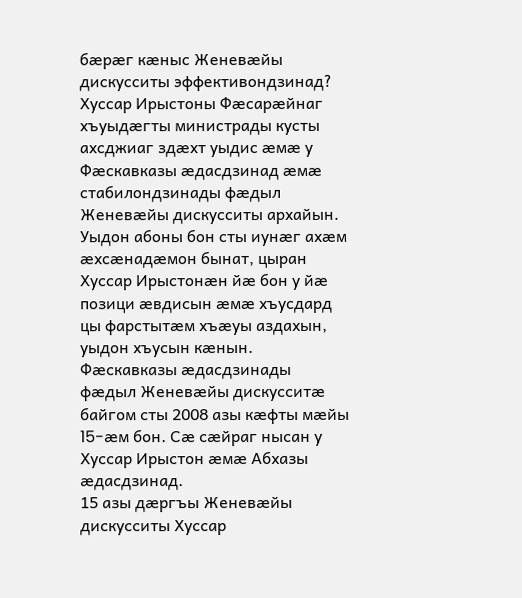бæрæг кæныс Женевæйы дискусситы эффективондзинад?
Хуссар Ирыстоны Фæсарæйнаг хъуыдæгты министрады кусты ахсджиаг здæхт уыдис æмæ у Фæскавказы æдасдзинад æмæ стабилондзинады фæдыл Женевæйы дискусситы архайын. Уыдон абоны бон сты иунæг ахæм æхсæнадæмон бынат, цыран Хуссар Ирыстонæн йæ бон у йæ позици æвдисын æмæ хъусдард цы фарстытæм хъæуы аздахын, уыдон хъусын кæнын.
Фæскавказы æдасдзинады фæдыл Женевæйы дискусситæ байгом сты 2008 азы кæфты мæйы 15-æм бон. Сæ сæйраг нысан у Хуссар Ирыстон æмæ Абхазы æдасдзинад.
15 азы дæргъы Женевæйы дискусситы Хуссар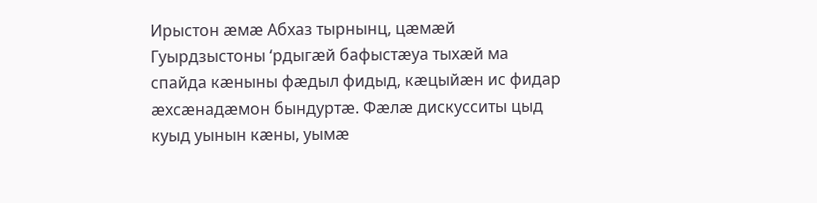Ирыстон æмæ Абхаз тырнынц, цæмæй Гуырдзыстоны ‘рдыгæй бафыстæуа тыхæй ма спайда кæныны фæдыл фидыд, кæцыйæн ис фидар æхсæнадæмон бындуртæ. Фæлæ дискусситы цыд куыд уынын кæны, уымæ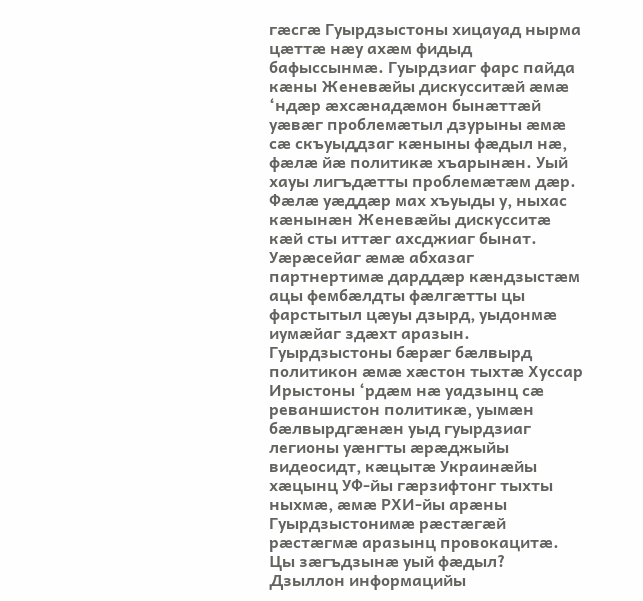гæсгæ Гуырдзыстоны хицауад нырма цæттæ нæу ахæм фидыд бафыссынмæ. Гуырдзиаг фарс пайда кæны Женевæйы дискусситæй æмæ ‘ндæр æхсæнадæмон бынæттæй уæвæг проблемæтыл дзурыны æмæ сæ скъуыддзаг кæныны фæдыл нæ, фæлæ йæ политикæ хъарынæн. Уый хауы лигъдæтты проблемæтæм дæр.
Фæлæ уæддæр мах хъуыды у, ныхас кæнынæн Женевæйы дискусситæ кæй сты иттæг ахсджиаг бынат. Уæрæсейаг æмæ абхазаг партнертимæ дарддæр кæндзыстæм ацы фембæлдты фæлгæтты цы фарстытыл цæуы дзырд, уыдонмæ иумæйаг здæхт аразын.
Гуырдзыстоны бæрæг бæлвырд политикон æмæ хæстон тыхтæ Хуссар Ирыстоны ‘рдæм нæ уадзынц сæ реваншистон политикæ, уымæн бæлвырдгæнæн уыд гуырдзиаг легионы уæнгты æрæджыйы видеосидт, кæцытæ Украинæйы хæцынц УФ-йы гæрзифтонг тыхты ныхмæ, æмæ РХИ-йы арæны Гуырдзыстонимæ рæстæгæй рæстæгмæ аразынц провокацитæ. Цы зæгъдзынæ уый фæдыл?
Дзыллон информацийы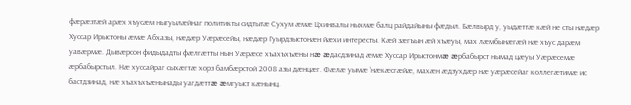фæрæзтæй арæх хъусæм ныгуылæйнаг политикты сидтытæ Сухум æмæ Цхинвалы ныхмæ балц райдайыны фæдыл. Бæлвырд у, уыдæттæ кæй не сты нæдæр Хуссар Ирыстоны æмæ Абхазы, нæдæр Уæрæсейы, нæдæр Гуырдзыстонæн йæхи интересты. Кæй зæгъын æй хъæуы, мах лæмбынæгæй нæ хъус дарæм уавæрмæ. Дывæрсон фидыдадты фæлгæтты нын Уæрæсе хъахъхъæны нæ æдасдзинад æмæ Хуссар Ирыстонмæ æрбабырст нымад цæуы Уæрæсемæ æрбабырстыл. Нæ хуссайраг сыхæгтæ хорз бамбæрстой 2008 азы дæнцæг. Фæлæ уымæ ‘нæкæсгæйæ, махæн æдзухдæр нæ уæрæсейаг коллегæтимæ ис бастдзинад, нæ хъахъхъæнынады уагдæттæ æмгуыст кæнынц.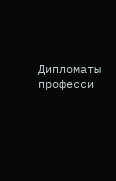Дипломаты професси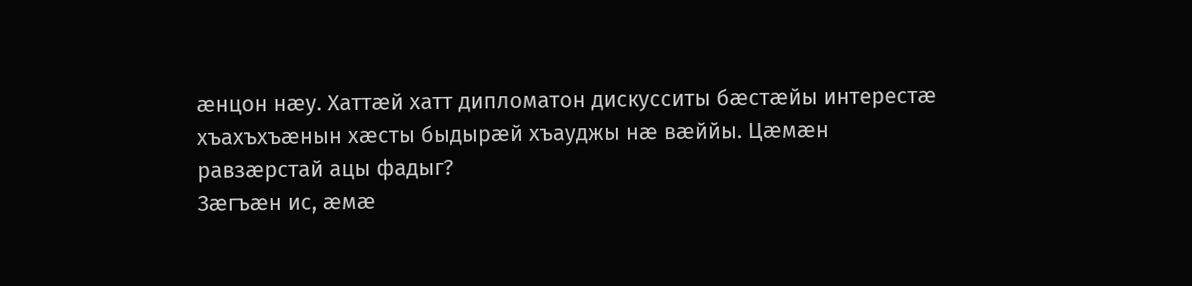æнцон нæу. Хаттæй хатт дипломатон дискусситы бæстæйы интерестæ хъахъхъæнын хæсты быдырæй хъауджы нæ вæййы. Цæмæн равзæрстай ацы фадыг?
Зæгъæн ис, æмæ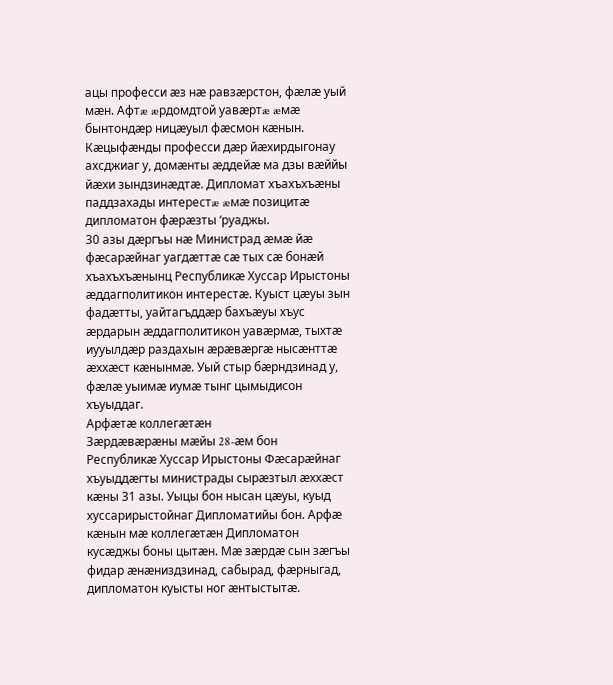ацы професси æз нæ равзæрстон, фæлæ уый мæн. Афтæ æрдомдтой уавæртæ æмæ бынтондæр ницæуыл фæсмон кæнын. Кæцыфæнды професси дæр йæхирдыгонау ахсджиаг у, домæнты æддейæ ма дзы вæййы йæхи зындзинæдтæ. Дипломат хъахъхъæны паддзахады интерестæ æмæ позицитæ дипломатон фæрæзты ‘руаджы.
30 азы дæргъы нæ Министрад æмæ йæ фæсарæйнаг уагдæттæ сæ тых сæ бонæй хъахъхъæнынц Республикæ Хуссар Ирыстоны æддагполитикон интерестæ. Куыст цæуы зын фадæтты, уайтагъддæр бахъæуы хъус æрдарын æддагполитикон уавæрмæ, тыхтæ иууылдæр раздахын æрæвæргæ нысæнттæ æххæст кæнынмæ. Уый стыр бæрндзинад у, фæлæ уыимæ иумæ тынг цымыдисон хъуыддаг.
Арфæтæ коллегæтæн
Зæрдæвæрæны мæйы 28-æм бон Республикæ Хуссар Ирыстоны Фæсарæйнаг хъуыддæгты министрады сырæзтыл æххæст кæны 31 азы. Уыцы бон нысан цæуы, куыд хуссарирыстойнаг Дипломатийы бон. Арфæ кæнын мæ коллегæтæн Дипломатон кусæджы боны цытæн. Мæ зæрдæ сын зæгъы фидар æнæниздзинад, сабырад, фæрныгад, дипломатон куысты ног æнтыстытæ.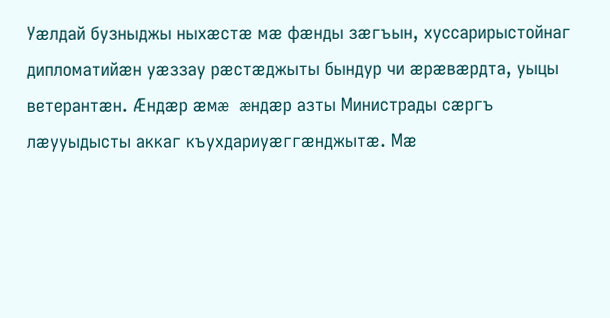Уæлдай бузныджы ныхæстæ мæ фæнды зæгъын, хуссарирыстойнаг дипломатийæн уæззау рæстæджыты бындур чи æрæвæрдта, уыцы ветерантæн. Æндæр æмæ æндæр азты Министрады сæргъ лæууыдысты аккаг къухдариуæггæнджытæ. Мæ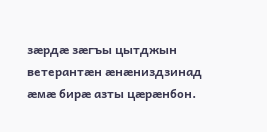зæрдæ зæгъы цытджын ветерантæн æнæниздзинад æмæ бирæ азты цæрæнбон.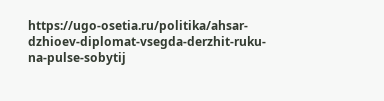https://ugo-osetia.ru/politika/ahsar-dzhioev-diplomat-vsegda-derzhit-ruku-na-pulse-sobytij